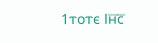1ⲧⲟⲧⲉ Ⲓⲏ̅ⲥ̅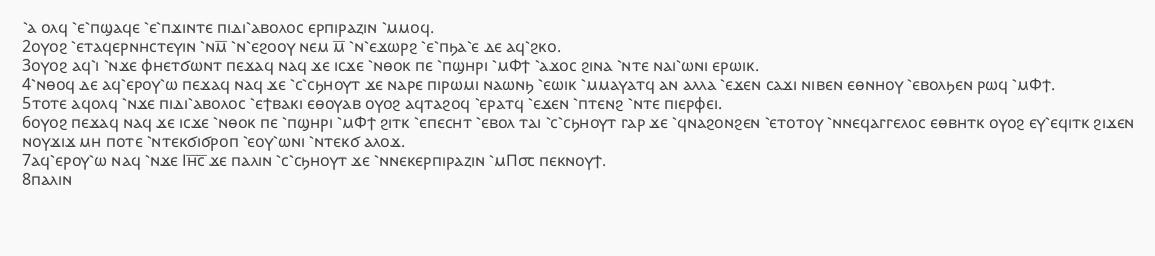⳿ⲁ ⲟⲗϥ ⳿ⲉ⳿ⲡϣⲁϥⲉ ⳿ⲉ⳿ⲡϫⲓⲛⲧⲉ ⲡⲓⲇⲓ⳿ⲁⲃⲟⲗⲟⲥ ⲉⲣⲡⲓⲣⲁⲍⲓⲛ ⳿ⲙⲙⲟϥ.
2ⲟⲩⲟϩ ⳿ⲉⲧⲁϥⲉⲣⲛⲏⲥⲧⲉⲩⲓⲛ ⳿ⲛⲙ̅ ⳿ⲛ⳿ⲉϩⲟⲟⲩ ⲛⲉⲙ ⲙ̅ ⳿ⲛ⳿ⲉϫⲱⲣϩ ⳿ⲉ⳿ⲡϧⲁ⳿ⲉ ⲇⲉ ⲁϥ⳿ϩⲕⲟ.
3ⲟⲩⲟϩ ⲁϥ⳿ⲓ ⳿ⲛϫⲉ ⲫⲏⲉⲧϭⲱⲛⲧ ⲡⲉϫⲁϥ ⲛⲁϥ ϫⲉ ⲓⲥϫⲉ ⳿ⲛⲑⲟⲕ ⲡⲉ ⳿ⲡϣⲏⲣⲓ ⳿ⲙⲪϯ ⳿ⲁϫⲟⲥ ϩⲓⲛⲁ ⳿ⲛⲧⲉ ⲛⲁⲓ⳿ⲱⲛⲓ ⲉⲣⲱⲓⲕ.
4⳿ⲛⲑⲟϥ ⲇⲉ ⲁϥ⳿ⲉⲣⲟⲩ⳿ⲱ ⲡⲉϫⲁϥ ⲛⲁϥ ϫⲉ ⳿ⲥ⳿ⲥϧⲏⲟⲩⲧ ϫⲉ ⲛⲁⲣⲉ ⲡⲓⲣⲱⲙⲓ ⲛⲁⲱⲛϧ ⳿ⲉⲱⲓⲕ ⳿ⲙⲙⲁⲩⲁⲧϥ ⲁⲛ ⲁⲗⲗⲁ ⳿ⲉϫⲉⲛ ⲥⲁϫⲓ ⲛⲓⲃⲉⲛ ⲉⲑⲛⲏⲟⲩ ⳿ⲉⲃⲟⲗϧⲉⲛ ⲣⲱϥ ⳿ⲙⲪϯ.
5ⲧⲟⲧⲉ ⲁϥⲟⲗϥ ⳿ⲛϫⲉ ⲡⲓⲇⲓ⳿ⲁⲃⲟⲗⲟⲥ ⳿ⲉϯⲃⲁⲕⲓ ⲉⲑⲟⲩⲁⲃ ⲟⲩⲟϩ ⲁϥⲧⲁϩⲟϥ ⳿ⲉⲣⲁⲧϥ ⳿ⲉϫⲉⲛ ⳿ⲡⲧⲉⲛϩ ⳿ⲛⲧⲉ ⲡⲓⲉⲣⲫⲉⲓ.
6ⲟⲩⲟϩ ⲡⲉϫⲁϥ ⲛⲁϥ ϫⲉ ⲓⲥϫⲉ ⳿ⲛⲑⲟⲕ ⲡⲉ ⳿ⲡϣⲏⲣⲓ ⳿ⲙⲪϯ ϩⲓⲧⲕ ⳿ⲉⲡⲉⲥⲏⲧ ⳿ⲉⲃⲟⲗ ⲧⲁⲓ ⳿ⲥ⳿ⲥϧⲏⲟⲩⲧ ⲅⲁⲣ ϫⲉ ⳿ϥⲛⲁϩⲟⲛϩⲉⲛ ⳿ⲉⲧⲟⲧⲟⲩ ⳿ⲛⲛⲉϥⲁⲅⲅⲉⲗⲟⲥ ⲉⲑⲃⲏⲧⲕ ⲟⲩⲟϩ ⲉⲩ⳿ⲉϥⲓⲧⲕ ϩⲓϫⲉⲛ ⲛⲟⲩϫⲓϫ ⲙⲏ ⲡⲟⲧⲉ ⳿ⲛⲧⲉⲕϭⲓϭⲣⲟⲡ ⳿ⲉⲟⲩ⳿ⲱⲛⲓ ⳿ⲛⲧⲉⲕϭ ⲁⲗⲟϫ.
7ⲁϥ⳿ⲉⲣⲟⲩ⳿ⲱ ⲛⲁϥ ⳿ⲛϫⲉ Ⲓⲏ̅ⲥ̅ ϫⲉ ⲡⲁⲗⲓⲛ ⳿ⲥ⳿ⲥϧⲏⲟⲩⲧ ϫⲉ ⳿ⲛⲛⲉⲕⲉⲣⲡⲓⲣⲁⲍⲓⲛ ⳿ⲙⲠ⳪ ⲡⲉⲕⲛⲟⲩϯ.
8ⲡⲁⲗⲓⲛ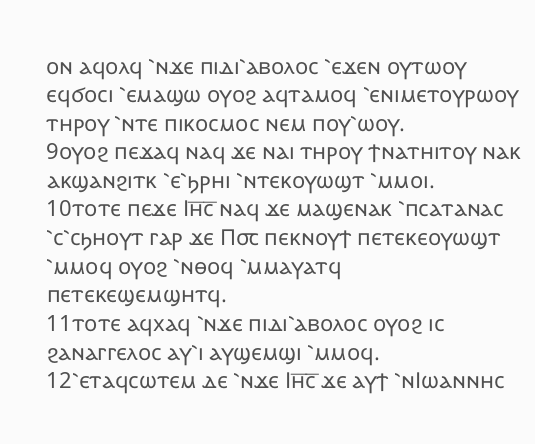ⲟⲛ ⲁϥⲟⲗϥ ⳿ⲛϫⲉ ⲡⲓⲇⲓ⳿ⲁⲃⲟⲗⲟⲥ ⳿ⲉϫⲉⲛ ⲟⲩⲧⲱⲟⲩ ⲉϥϭⲟⲥⲓ ⳿ⲉⲙⲁϣⲱ ⲟⲩⲟϩ ⲁϥⲧⲁⲙⲟϥ ⳿ⲉⲛⲓⲙⲉⲧⲟⲩⲣⲱⲟⲩ ⲧⲏⲣⲟⲩ ⳿ⲛⲧⲉ ⲡⲓⲕⲟⲥⲙⲟⲥ ⲛⲉⲙ ⲡⲟⲩ⳿ⲱⲟⲩ.
9ⲟⲩⲟϩ ⲡⲉϫⲁϥ ⲛⲁϥ ϫⲉ ⲛⲁⲓ ⲧⲏⲣⲟⲩ ϯⲛⲁⲧⲏⲓⲧⲟⲩ ⲛⲁⲕ ⲁⲕϣⲁⲛϩⲓⲧⲕ ⳿ⲉ⳿ϧⲣⲏⲓ ⳿ⲛⲧⲉⲕⲟⲩⲱϣⲧ ⳿ⲙⲙⲟⲓ.
10ⲧⲟⲧⲉ ⲡⲉϫⲉ Ⲓⲏ̅ⲥ̅ ⲛⲁϥ ϫⲉ ⲙⲁϣⲉⲛⲁⲕ ⳿ⲡⲥⲁⲧⲁⲛⲁⲥ ⳿ⲥ⳿ⲥϧⲏⲟⲩⲧ ⲅⲁⲣ ϫⲉ Ⲡ⳪ ⲡⲉⲕⲛⲟⲩϯ ⲡⲉⲧⲉⲕⲉⲟⲩⲱϣⲧ ⳿ⲙⲙⲟϥ ⲟⲩⲟϩ ⳿ⲛⲑⲟϥ ⳿ⲙⲙⲁⲩⲁⲧϥ ⲡⲉⲧⲉⲕⲉϣⲉⲙϣⲏⲧϥ.
11ⲧⲟⲧⲉ ⲁϥⲭⲁϥ ⳿ⲛϫⲉ ⲡⲓⲇⲓ⳿ⲁⲃⲟⲗⲟⲥ ⲟⲩⲟϩ ⲓⲥ ϩⲁⲛⲁⲅⲅⲉⲗⲟⲥ ⲁⲩ⳿ⲓ ⲁⲩϣⲉⲙϣⲓ ⳿ⲙⲙⲟϥ.
12⳿ⲉⲧⲁϥⲥⲱⲧⲉⲙ ⲇⲉ ⳿ⲛϫⲉ Ⲓⲏ̅ⲥ̅ ϫⲉ ⲁⲩϯ ⳿ⲛⲒⲱⲁⲛⲛⲏⲥ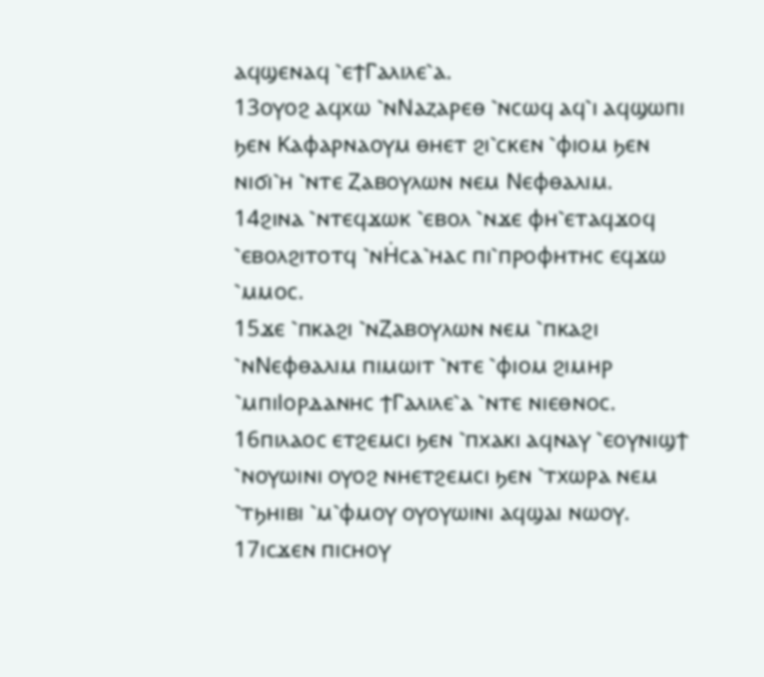ⲁϥϣⲉⲛⲁϥ ⳿ⲉϯⲄⲁⲗⲓⲗⲉ⳿ⲁ.
13ⲟⲩⲟϩ ⲁϥⲭⲱ ⳿ⲛⲚⲁⲍⲁⲣⲉⲑ ⳿ⲛⲥⲱϥ ⲁϥ⳿ⲓ ⲁϥϣⲱⲡⲓ ϧⲉⲛ Ⲕⲁⲫⲁⲣⲛⲁⲟⲩⲙ ⲑⲏⲉⲧ ϩⲓ⳿ⲥⲕⲉⲛ ⳿ⲫⲓⲟⲙ ϧⲉⲛ ⲛⲓϭⲓ⳿ⲏ ⳿ⲛⲧⲉ Ⲍⲁⲃⲟⲩⲗⲱⲛ ⲛⲉⲙ Ⲛⲉⲫⲑⲁⲗⲓⲙ.
14ϩⲓⲛⲁ ⳿ⲛⲧⲉϥϫⲱⲕ ⳿ⲉⲃⲟⲗ ⳿ⲛϫⲉ ⲫⲏ⳿ⲉⲧⲁϥϫⲟϥ ⳿ⲉⲃⲟⲗϩⲓⲧⲟⲧϥ ⳿ⲛⲎ̇ⲥⲁ⳿ⲏⲁⲥ ⲡⲓ⳿ⲡⲣⲟⲫⲏⲧⲏⲥ ⲉϥϫⲱ ⳿ⲙⲙⲟⲥ.
15ϫⲉ ⳿ⲡⲕⲁϩⲓ ⳿ⲛⲌⲁⲃⲟⲩⲗⲱⲛ ⲛⲉⲙ ⳿ⲡⲕⲁϩⲓ ⳿ⲛⲚⲉⲫⲑⲁⲗⲓⲙ ⲡⲓⲙⲱⲓⲧ ⳿ⲛⲧⲉ ⳿ⲫⲓⲟⲙ ϩⲓⲙⲏⲣ ⳿ⲙⲡⲓⲒⲟⲣⲇⲁⲛⲏⲥ ϯⲄⲁⲗⲓⲗⲉ⳿ⲁ ⳿ⲛⲧⲉ ⲛⲓⲉⲑⲛⲟⲥ.
16ⲡⲓⲗⲁⲟⲥ ⲉⲧϩⲉⲙⲥⲓ ϧⲉⲛ ⳿ⲡⲭⲁⲕⲓ ⲁϥⲛⲁⲩ ⳿ⲉⲟⲩⲛⲓϣϯ ⳿ⲛⲟⲩⲱⲓⲛⲓ ⲟⲩⲟϩ ⲛⲏⲉⲧϩⲉⲙⲥⲓ ϧⲉⲛ ⳿ⲧⲭⲱⲣⲁ ⲛⲉⲙ ⳿ⲧϧⲏⲓⲃⲓ ⳿ⲙ⳿ⲫⲙⲟⲩ ⲟⲩⲟⲩⲱⲓⲛⲓ ⲁϥϣⲁⲓ ⲛⲱⲟⲩ.
17ⲓⲥϫⲉⲛ ⲡⲓⲥⲏⲟⲩ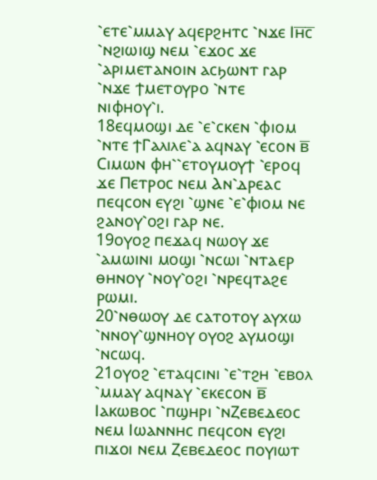⳿ⲉⲧⲉ⳿ⲙⲙⲁⲩ ⲁϥⲉⲣϩⲏⲧⲥ ⳿ⲛϫⲉ Ⲓⲏ̅ⲥ̅ ⳿ⲛϩⲓⲱⲓϣ ⲛⲉⲙ ⳿ⲉϫⲟⲥ ϫⲉ ⳿ⲁⲣⲓⲙⲉⲧⲁⲛⲟⲓⲛ ⲁⲥϧⲱⲛⲧ ⲅⲁⲣ ⳿ⲛϫⲉ ϯⲙⲉⲧⲟⲩⲣⲟ ⳿ⲛⲧⲉ ⲛⲓⲫⲏⲟⲩ⳿ⲓ.
18ⲉϥⲙⲟϣⲓ ⲇⲉ ⳿ⲉ⳿ⲥⲕⲉⲛ ⳿ⲫⲓⲟⲙ ⳿ⲛⲧⲉ ϯⲄⲁⲗⲓⲗⲉ⳿ⲁ ⲁϥⲛⲁⲩ ⳿ⲉⲥⲟⲛ ⲃ̅ Ⲥⲓⲙⲱⲛ ⲫⲏ⳿⳿ⲉⲧⲟⲩⲙⲟⲩϯ ⳿ⲉⲣⲟϥ ϫⲉ Ⲡⲉⲧⲣⲟⲥ ⲛⲉⲙ Ⲁⲛ⳿ⲇⲣⲉⲁⲥ ⲡⲉϥⲥⲟⲛ ⲉⲩϩⲓ ⳿ϣⲛⲉ ⳿ⲉ⳿ⲫⲓⲟⲙ ⲛⲉ ϩⲁⲛⲟⲩ⳿ⲟϩⲓ ⲅⲁⲣ ⲛⲉ.
19ⲟⲩⲟϩ ⲡⲉϫⲁϥ ⲛⲱⲟⲩ ϫⲉ ⳿ⲁⲙⲱⲓⲛⲓ ⲙⲟϣⲓ ⳿ⲛⲥⲱⲓ ⳿ⲛⲧⲁⲉⲣ ⲑⲏⲛⲟⲩ ⳿ⲛⲟⲩ⳿ⲟϩⲓ ⳿ⲛⲣⲉϥⲧⲁϩⲉ ⲣⲱⲙⲓ.
20⳿ⲛⲑⲱⲟⲩ ⲇⲉ ⲥⲁⲧⲟⲧⲟⲩ ⲁⲩⲭⲱ ⳿ⲛⲛⲟⲩ⳿ϣⲛⲏⲟⲩ ⲟⲩⲟϩ ⲁⲩⲙⲟϣⲓ ⳿ⲛⲥⲱϥ.
21ⲟⲩⲟϩ ⳿ⲉⲧⲁϥⲥⲓⲛⲓ ⳿ⲉ⳿ⲧϩⲏ ⳿ⲉⲃⲟⲗ ⳿ⲙⲙⲁⲩ ⲁϥⲛⲁⲩ ⳿ⲉⲕⲉⲥⲟⲛ ⲃ̅ Ⲓⲁⲕⲱⲃⲟⲥ ⳿ⲡϣⲏⲣⲓ ⳿ⲛⲌⲉⲃⲉⲇⲉⲟⲥ ⲛⲉⲙ Ⲓⲱⲁⲛⲛⲏⲥ ⲡⲉϥⲥⲟⲛ ⲉⲩϩⲓ ⲡⲓϫⲟⲓ ⲛⲉⲙ Ⲍⲉⲃⲉⲇⲉⲟⲥ ⲡⲟⲩⲓⲱⲧ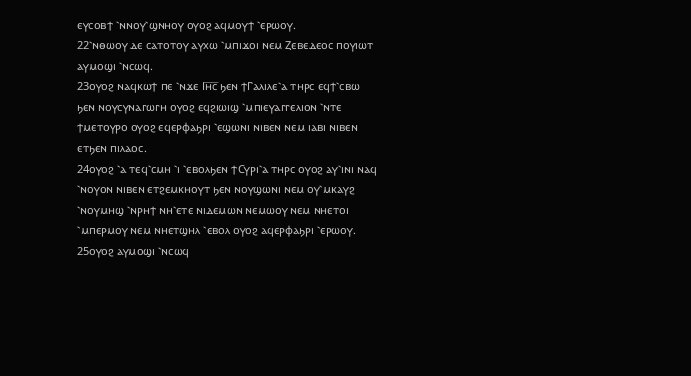ⲉⲩⲥⲟⲃϯ ⳿ⲛⲛⲟⲩ⳿ϣⲛⲏⲟⲩ ⲟⲩⲟϩ ⲁϥⲙⲟⲩϯ ⳿ⲉⲣⲱⲟⲩ.
22⳿ⲛⲑⲱⲟⲩ ⲇⲉ ⲥⲁⲧⲟⲧⲟⲩ ⲁⲩⲭⲱ ⳿ⲙⲡⲓϫⲟⲓ ⲛⲉⲙ Ⲍⲉⲃⲉⲇⲉⲟⲥ ⲡⲟⲩⲓⲱⲧ ⲁⲩⲙⲟϣⲓ ⳿ⲛⲥⲱϥ.
23ⲟⲩⲟϩ ⲛⲁϥⲕⲱϯ ⲡⲉ ⳿ⲛϫⲉ Ⲓⲏ̅ⲥ̅ ϧⲉⲛ ϯⲄⲁⲗⲓⲗⲉ⳿ⲁ ⲧⲏⲣⲥ ⲉϥϯ⳿ⲥⲃⲱ ϧⲉⲛ ⲛⲟⲩⲥⲩⲛⲁⲅⲱⲅⲏ ⲟⲩⲟϩ ⲉϥϩⲓⲱⲓϣ ⳿ⲙⲡⲓⲉⲩⲁⲅⲅⲉⲗⲓⲟⲛ ⳿ⲛⲧⲉ ϯⲙⲉⲧⲟⲩⲣⲟ ⲟⲩⲟϩ ⲉϥⲉⲣⲫⲁϧⲣⲓ ⳿ⲉϣⲱⲛⲓ ⲛⲓⲃⲉⲛ ⲛⲉⲙ ⲓⲁⲃⲓ ⲛⲓⲃⲉⲛ ⲉⲧϧⲉⲛ ⲡⲓⲗⲁⲟⲥ.
24ⲟⲩⲟϩ ⳿ⲁ ⲧⲉϥ⳿ⲥⲙⲏ ⳿ⲓ ⳿ⲉⲃⲟⲗϧⲉⲛ ϯⲤⲩⲣⲓ⳿ⲁ ⲧⲏⲣⲥ ⲟⲩⲟϩ ⲁⲩ⳿ⲓⲛⲓ ⲛⲁϥ ⳿ⲛⲟⲩⲟⲛ ⲛⲓⲃⲉⲛ ⲉⲧϩⲉⲙⲕⲏⲟⲩⲧ ϧⲉⲛ ⲛⲟⲩϣⲱⲛⲓ ⲛⲉⲙ ⲟⲩ⳿ⲙⲕⲁⲩϩ ⳿ⲛⲟⲩⲙⲏϣ ⳿ⲛⲣⲏϯ ⲛⲏ⳿ⲉⲧⲉ ⲛⲓⲇⲉⲙⲱⲛ ⲛⲉⲙⲱⲟⲩ ⲛⲉⲙ ⲛⲏⲉⲧⲟⲓ ⳿ⲙⲡⲉⲣⲙⲟⲩ ⲛⲉⲙ ⲛⲏⲉⲧϣⲏⲗ ⳿ⲉⲃⲟⲗ ⲟⲩⲟϩ ⲁϥⲉⲣⲫⲁϧⲣⲓ ⳿ⲉⲣⲱⲟⲩ.
25ⲟⲩⲟϩ ⲁⲩⲙⲟϣⲓ ⳿ⲛⲥⲱϥ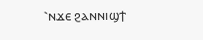⳿ⲛϫⲉ ϩⲁⲛⲛⲓϣϯ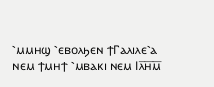⳿ⲙⲙⲏϣ ⳿ⲉⲃⲟⲗϧⲉⲛ ϯⲄⲁⲗⲓⲗⲉ⳿ⲁ ⲛⲉⲙ ϯⲙⲏϯ ⳿ⲙⲃⲁⲕⲓ ⲛⲉⲙ Ⲓⲗ̅ⲏ̅ⲙ̅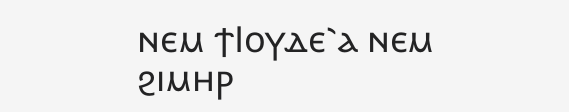ⲛⲉⲙ ϯⲒⲟⲩⲇⲉ⳿ⲁ ⲛⲉⲙ ϩⲓⲙⲏⲣ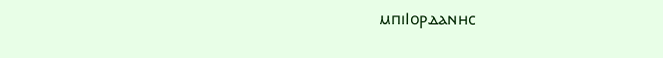ⲙⲡⲓⲒⲟⲣⲇⲁⲛⲏⲥ